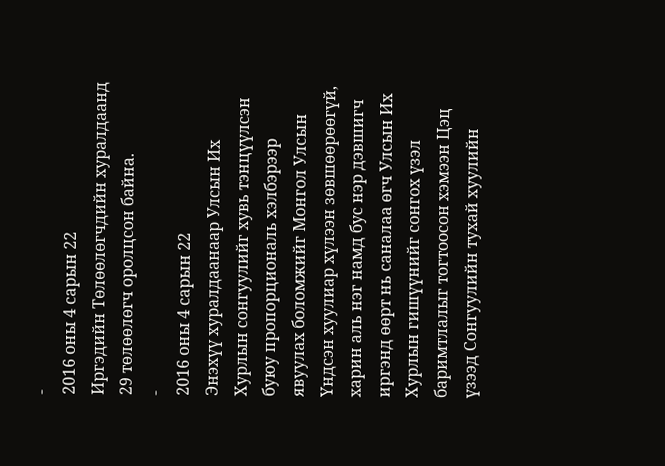-
2016 оны 4 сарын 22
Иргэдийн Төлөөлөгчдийн хуралдаанд 29 төлөөлөгч оролцсон байна.
-
2016 оны 4 сарын 22
Энэхүү хуралдаанаар Улсын Их Хурлын сонгуулийг хувь тэнцүүлсэн буюу пропорциональ хэлбэрээр явуулах боломжийг Монгол Улсын Үндсэн хуулиар хүлээн зөвшөөрөөгүй, харин аль нэг намд бус нэр дэвшигч иргэнд өөрт нь саналаа өгч Улсын Их Хурлын гишүүнийг сонгох үзэл баримтлалыг тогтоосон хэмээн Цэц үзээд Сонгуулийн тухай хуулийн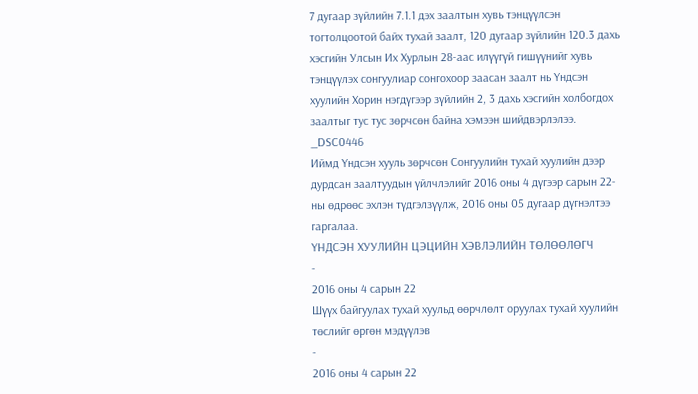7 дугаар зүйлийн 7.1.1 дэх заалтын хувь тэнцүүлсэн тогтолцоотой байх тухай заалт, 120 дугаар зүйлийн 120.3 дахь хэсгийн Улсын Их Хурлын 28-аас илүүгүй гишүүнийг хувь тэнцүүлэх сонгуулиар сонгохоор заасан заалт нь Үндсэн хуулийн Хорин нэгдүгээр зүйлийн 2, 3 дахь хэсгийн холбогдох заалтыг тус тус зөрчсөн байна хэмээн шийдвэрлэлээ.
_DSC0446
Иймд Үндсэн хууль зөрчсөн Сонгуулийн тухай хуулийн дээр дурдсан заалтуудын үйлчлэлийг 2016 оны 4 дүгээр сарын 22-ны өдрөөс эхлэн түдгэлзүүлж, 2016 оны 05 дугаар дүгнэлтээ гаргалаа.
ҮНДСЭН ХУУЛИЙН ЦЭЦИЙН ХЭВЛЭЛИЙН ТӨЛӨӨЛӨГЧ
-
2016 оны 4 сарын 22
Шүүх байгуулах тухай хуульд өөрчлөлт оруулах тухай хуулийн төслийг өргөн мэдүүлэв
-
2016 оны 4 сарын 22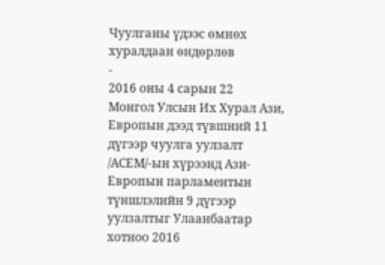Чуулганы үдээс өмнөх хуралдаан өндөрлөв
-
2016 оны 4 сарын 22
Монгол Улсын Их Хурал Ази, Европын дээд түвшний 11 дүгээр чуулга уулзалт /АСЕМ/-ын хүрээнд Ази-Европын парламентын түншлэлийн 9 дүгээр уулзалтыг Улаанбаатар хотноо 2016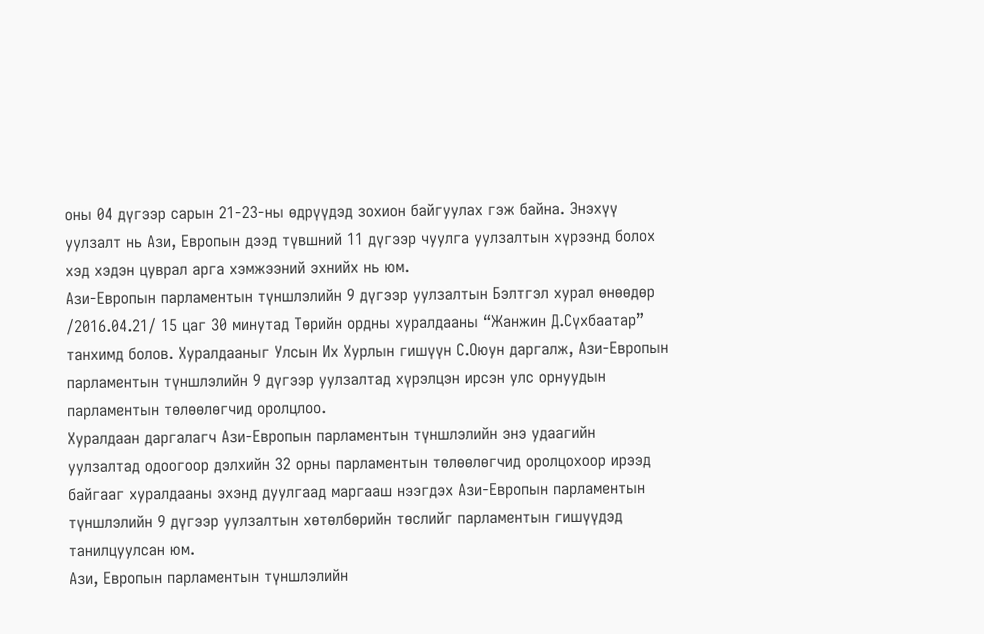оны 04 дүгээр сарын 21-23-ны өдрүүдэд зохион байгуулах гэж байна. Энэхүү уулзалт нь Ази, Европын дээд түвшний 11 дүгээр чуулга уулзалтын хүрээнд болох хэд хэдэн цуврал арга хэмжээний эхнийх нь юм.
Ази-Европын парламентын түншлэлийн 9 дүгээр уулзалтын Бэлтгэл хурал өнөөдөр /2016.04.21/ 15 цаг 30 минутад Төрийн ордны хуралдааны “Жанжин Д.Сүхбаатар” танхимд болов. Хуралдааныг Улсын Их Хурлын гишүүн С.Оюун даргалж, Ази-Европын парламентын түншлэлийн 9 дүгээр уулзалтад хүрэлцэн ирсэн улс орнуудын парламентын төлөөлөгчид оролцлоо.
Хуралдаан даргалагч Ази-Европын парламентын түншлэлийн энэ удаагийн уулзалтад одоогоор дэлхийн 32 орны парламентын төлөөлөгчид оролцохоор ирээд байгааг хуралдааны эхэнд дуулгаад маргааш нээгдэх Ази-Европын парламентын түншлэлийн 9 дүгээр уулзалтын хөтөлбөрийн төслийг парламентын гишүүдэд танилцуулсан юм.
Ази, Европын парламентын түншлэлийн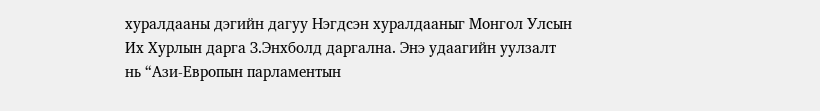хуралдааны дэгийн дагуу Нэгдсэн хуралдааныг Монгол Улсын Их Хурлын дарга З.Энхболд даргална. Энэ удаагийн уулзалт нь “Ази-Европын парламентын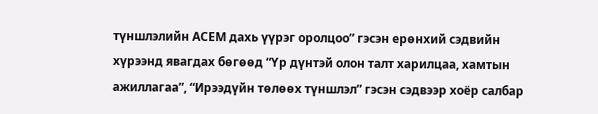түншлэлийн АСЕМ дахь үүрэг оролцоо” гэсэн ерөнхий сэдвийн хүрээнд явагдах бөгөөд “Үр дүнтэй олон талт харилцаа, хамтын ажиллагаа”, “Ирээдүйн төлөөх түншлэл” гэсэн сэдвээр хоёр салбар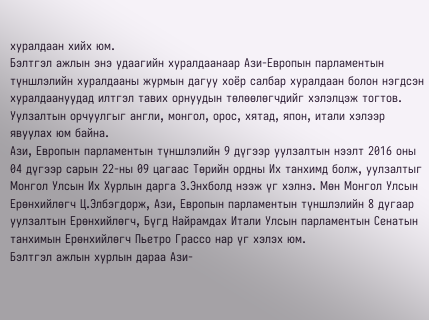хуралдаан хийх юм.
Бэлтгэл ажлын энэ удаагийн хуралдаанаар Ази-Европын парламентын түншлэлийн хуралдааны журмын дагуу хоёр салбар хуралдаан болон нэгдсэн хуралдаануудад илтгэл тавих орнуудын төлөөлөгчдийг хэлэлцэж тогтов. Уулзалтын орчуулгыг англи, монгол, орос, хятад, япон, итали хэлээр явуулах юм байна.
Ази, Европын парламентын түншлэлийн 9 дүгээр уулзалтын нээлт 2016 оны 04 дүгээр сарын 22-ны 09 цагаас Төрийн ордны Их танхимд болж, уулзалтыг Монгол Улсын Их Хурлын дарга З.Энхболд нээж үг хэлнэ. Мөн Монгол Улсын Ерөнхийлөгч Ц.Элбэгдорж, Ази, Европын парламентын түншлэлийн 8 дугаар уулзалтын Ерөнхийлөгч, Бүгд Найрамдах Итали Улсын парламентын Сенатын танхимын Ерөнхийлөгч Пьетро Грассо нар үг хэлэх юм.
Бэлтгэл ажлын хурлын дараа Ази-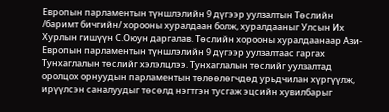Европын парламентын түншлэлийн 9 дүгээр уулзалтын Төслийн /баримт бичгийн/ хорооны хуралдаан болж, хуралдааныг Улсын Их Хурлын гишүүн С.Оюун даргалав. Төслийн хорооны хуралдаанаар Ази-Европын парламентын түншлэлийн 9 дүгээр уулзалтаас гаргах Тунхаглалын төслийг хэлэлцлээ. Тунхаглалын төслийг уулзалтад оролцох орнуудын парламентын төлөөлөгчдөд урьдчилан хүргүүлж, ирүүлсэн саналуудыг төсөлд нэгтгэн тусгаж эцсийн хувилбарыг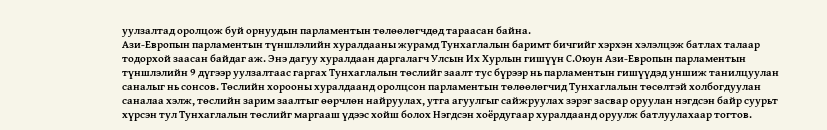уулзалтад оролцож буй орнуудын парламентын төлөөлөгчдөд тараасан байна.
Ази-Европын парламентын түншлэлийн хуралдааны журамд Тунхаглалын баримт бичгийг хэрхэн хэлэлцэж батлах талаар тодорхой заасан байдаг аж. Энэ дагуу хуралдаан даргалагч Улсын Их Хурлын гишүүн С.Оюун Ази-Европын парламентын түншлэлийн 9 дүгээр уулзалтаас гаргах Тунхаглалын төслийг заалт тус бүрээр нь парламентын гишүүдэд уншиж танилцуулан саналыг нь сонсов. Төслийн хорооны хуралдаанд оролцсон парламентын төлөөлөгчид Тунхаглалын төсөлтэй холбогдуулан саналаа хэлж, төслийн зарим заалтыг өөрчлөн найруулах, утга агуулгыг сайжруулах зэрэг засвар оруулан нэгдсэн байр суурьт хүрсэн тул Тунхаглалын төслийг маргааш үдээс хойш болох Нэгдсэн хоёрдугаар хуралдаанд оруулж батлуулахаар тогтов.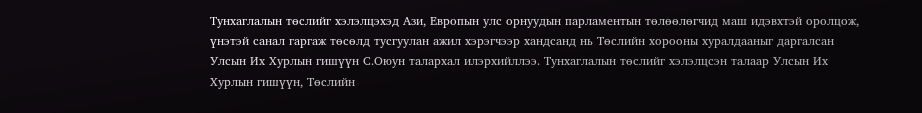Тунхаглалын төслийг хэлэлцэхэд Ази, Европын улс орнуудын парламентын төлөөлөгчид маш идэвхтэй оролцож, үнэтэй санал гаргаж төсөлд тусгуулан ажил хэрэгчээр хандсанд нь Төслийн хорооны хуралдааныг даргалсан Улсын Их Хурлын гишүүн С.Оюун талархал илэрхийллээ. Тунхаглалын төслийг хэлэлцсэн талаар Улсын Их Хурлын гишүүн, Төслийн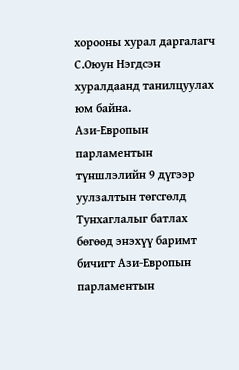хорооны хурал даргалагч С.Оюун Нэгдсэн хуралдаанд танилцуулах юм байна.
Ази-Европын парламентын түншлэлийн 9 дүгээр уулзалтын төгсгөлд Тунхаглалыг батлах бөгөөд энэхүү баримт бичигт Ази-Европын парламентын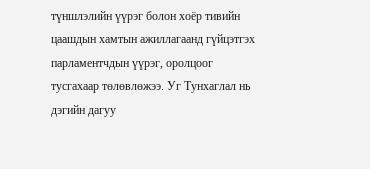түншлэлийн үүрэг болон хоёр тивийн цаашдын хамтын ажиллагаанд гүйцэтгэх парламентчдын үүрэг, оролцоог тусгахаар төлөвлөжээ. Уг Тунхаглал нь дэгийн дагуу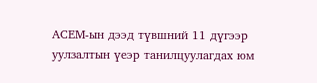АСЕМ-ын дээд түвшний 11 дүгээр уулзалтын үеэр танилцуулагдах юм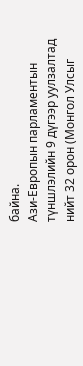байна.
Ази-Европын парламентын түншлэлийн 9 дүгээр уулзалтад нийт 32 орон (Монгол Улсыг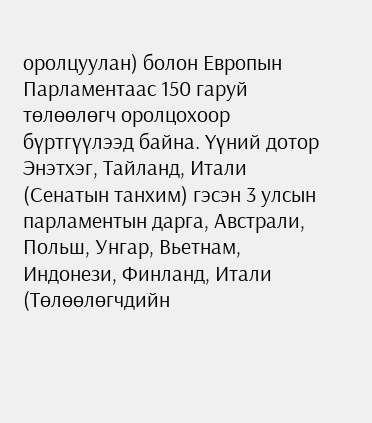оролцуулан) болон Европын Парламентаас 150 гаруй төлөөлөгч оролцохоор бүртгүүлээд байна. Үүний дотор Энэтхэг, Тайланд, Итали (Сенатын танхим) гэсэн 3 улсын парламентын дарга, Австрали, Польш, Унгар, Вьетнам, Индонези, Финланд, Итали (Төлөөлөгчдийн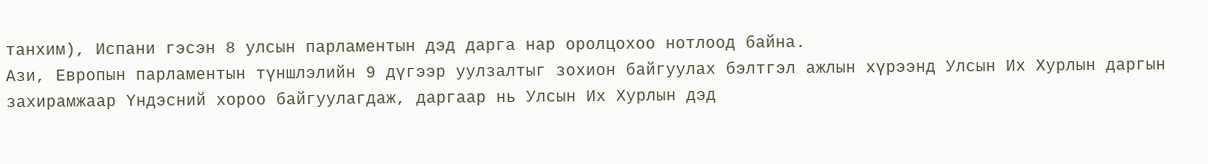танхим), Испани гэсэн 8 улсын парламентын дэд дарга нар оролцохоо нотлоод байна.
Ази, Европын парламентын түншлэлийн 9 дүгээр уулзалтыг зохион байгуулах бэлтгэл ажлын хүрээнд Улсын Их Хурлын даргын захирамжаар Үндэсний хороо байгуулагдаж, даргаар нь Улсын Их Хурлын дэд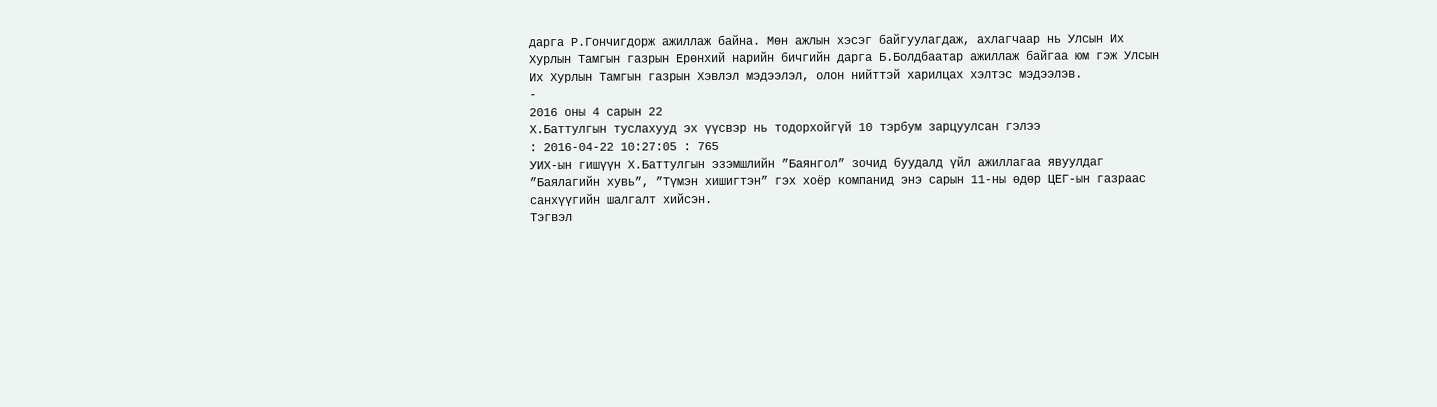дарга Р.Гончигдорж ажиллаж байна. Мөн ажлын хэсэг байгуулагдаж, ахлагчаар нь Улсын Их Хурлын Тамгын газрын Ерөнхий нарийн бичгийн дарга Б.Болдбаатар ажиллаж байгаа юм гэж Улсын Их Хурлын Тамгын газрын Хэвлэл мэдээлэл, олон нийттэй харилцах хэлтэс мэдээлэв.
-
2016 оны 4 сарын 22
Х.Баттулгын туслахууд эх үүсвэр нь тодорхойгүй 10 тэрбум зарцуулсан гэлээ
: 2016-04-22 10:27:05 : 765
УИХ-ын гишүүн Х.Баттулгын эзэмшлийн ”Баянгол” зочид буудалд үйл ажиллагаа явуулдаг ”Баялагийн хувь”, ”Түмэн хишигтэн” гэх хоёр компанид энэ сарын 11-ны өдөр ЦЕГ-ын газраас санхүүгийн шалгалт хийсэн.
Тэгвэл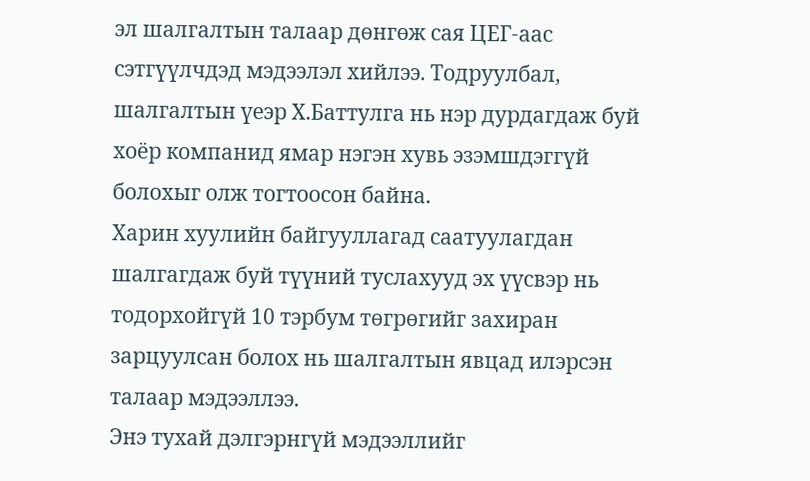эл шалгалтын талаар дөнгөж сая ЦЕГ-аас сэтгүүлчдэд мэдээлэл хийлээ. Тодруулбал, шалгалтын үеэр Х.Баттулга нь нэр дурдагдаж буй хоёр компанид ямар нэгэн хувь эзэмшдэггүй болохыг олж тогтоосон байна.
Харин хуулийн байгууллагад саатуулагдан шалгагдаж буй түүний туслахууд эх үүсвэр нь тодорхойгүй 10 тэрбум төгрөгийг захиран зарцуулсан болох нь шалгалтын явцад илэрсэн талаар мэдээллээ.
Энэ тухай дэлгэрнгүй мэдээллийг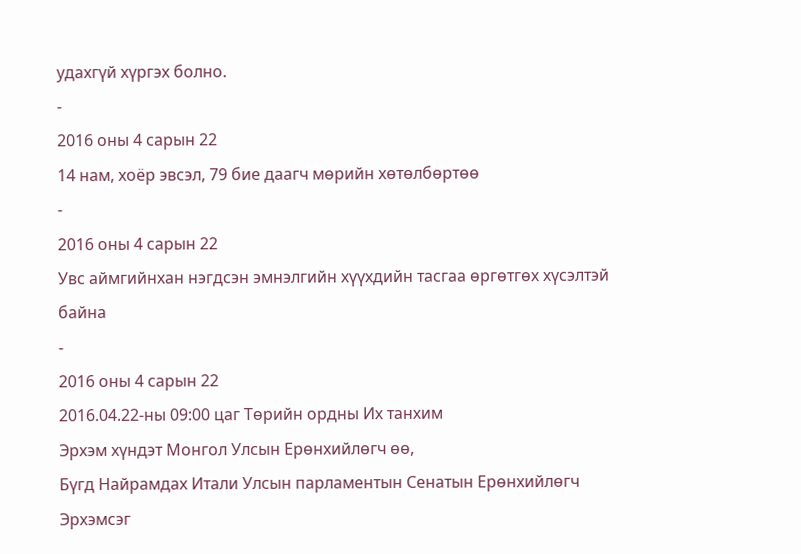удахгүй хүргэх болно.
-
2016 оны 4 сарын 22
14 нам, хоёр эвсэл, 79 бие даагч мөрийн хөтөлбөртөө
-
2016 оны 4 сарын 22
Увс аймгийнхан нэгдсэн эмнэлгийн хүүхдийн тасгаа өргөтгөх хүсэлтэй байна
-
2016 оны 4 сарын 22
2016.04.22-ны 09:00 цаг Төрийн ордны Их танхим
Эрхэм хүндэт Монгол Улсын Ерөнхийлөгч өө,
Бүгд Найрамдах Итали Улсын парламентын Сенатын Ерөнхийлөгч
Эрхэмсэг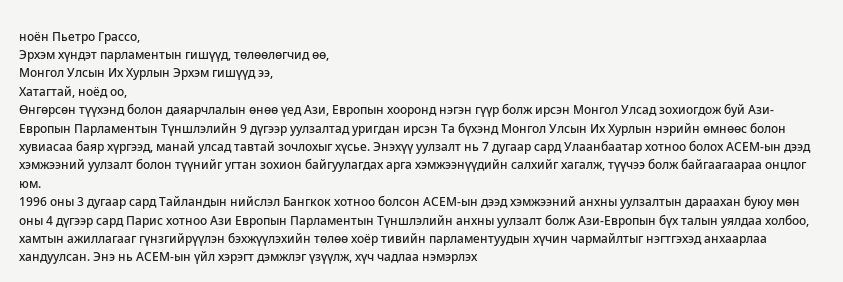ноён Пьетро Грассо,
Эрхэм хүндэт парламентын гишүүд, төлөөлөгчид өө,
Монгол Улсын Их Хурлын Эрхэм гишүүд ээ,
Хатагтай, ноёд оо,
Өнгөрсөн түүхэнд болон даяарчлалын өнөө үед Ази, Европын хооронд нэгэн гүүр болж ирсэн Монгол Улсад зохиогдож буй Ази-Европын Парламентын Түншлэлийн 9 дүгээр уулзалтад уригдан ирсэн Та бүхэнд Монгол Улсын Их Хурлын нэрийн өмнөөс болон хувиасаа баяр хүргээд, манай улсад тавтай зочлохыг хүсье. Энэхүү уулзалт нь 7 дугаар сард Улаанбаатар хотноо болох АСЕМ-ын дээд хэмжээний уулзалт болон түүнийг угтан зохион байгуулагдах арга хэмжээнүүдийн салхийг хагалж, түүчээ болж байгаагаараа онцлог юм.
1996 оны 3 дугаар сард Тайландын нийслэл Бангкок хотноо болсон АСЕМ-ын дээд хэмжээний анхны уулзалтын дараахан буюу мөн оны 4 дүгээр сард Парис хотноо Ази Европын Парламентын Түншлэлийн анхны уулзалт болж Ази-Европын бүх талын уялдаа холбоо, хамтын ажиллагааг гүнзгийрүүлэн бэхжүүлэхийн төлөө хоёр тивийн парламентуудын хүчин чармайлтыг нэгтгэхэд анхаарлаа хандуулсан. Энэ нь АСЕМ-ын үйл хэрэгт дэмжлэг үзүүлж, хүч чадлаа нэмэрлэх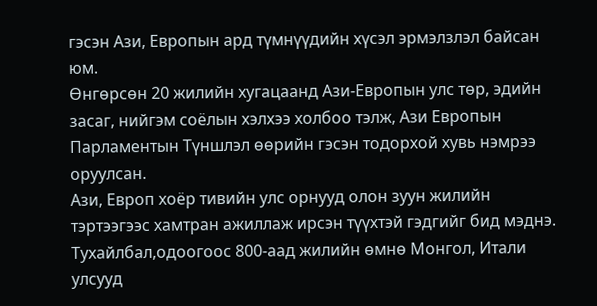гэсэн Ази, Европын ард түмнүүдийн хүсэл эрмэлзлэл байсан юм.
Өнгөрсөн 20 жилийн хугацаанд Ази-Европын улс төр, эдийн засаг, нийгэм соёлын хэлхээ холбоо тэлж, Ази Европын Парламентын Түншлэл өөрийн гэсэн тодорхой хувь нэмрээ оруулсан.
Ази, Европ хоёр тивийн улс орнууд олон зуун жилийн тэртээгээс хамтран ажиллаж ирсэн түүхтэй гэдгийг бид мэднэ.
Тухайлбал,одоогоос 800-аад жилийн өмнө Монгол, Итали улсууд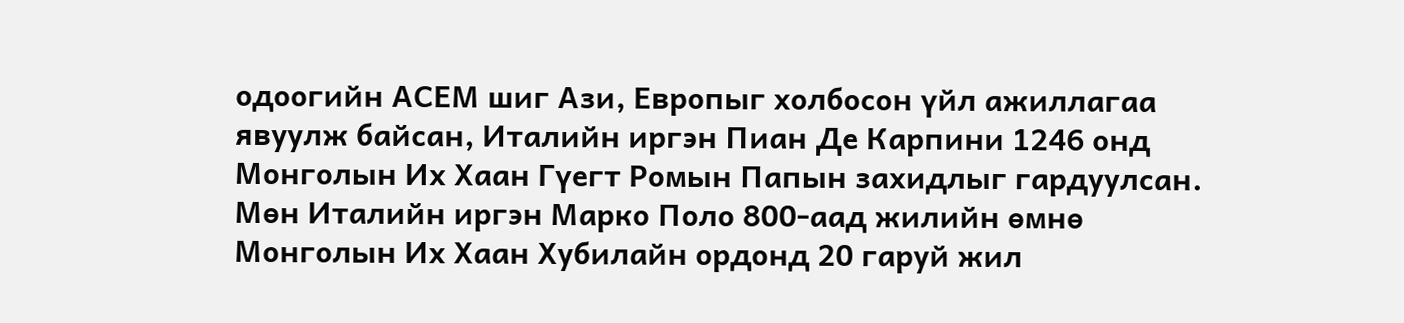одоогийн АСЕМ шиг Ази, Европыг холбосон үйл ажиллагаа явуулж байсан, Италийн иргэн Пиан Де Карпини 1246 онд Монголын Их Хаан Гүегт Ромын Папын захидлыг гардуулсан. Мөн Италийн иргэн Марко Поло 800-аад жилийн өмнө Монголын Их Хаан Хубилайн ордонд 20 гаруй жил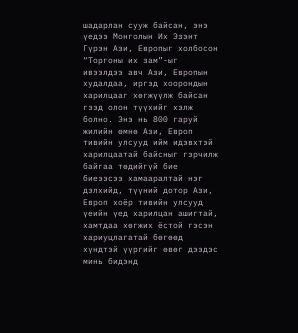шадарлан сууж байсан, энэ үедээ Монголын Их Эзэнт Гүрэн Ази, Европыг холбосон “Торгоны их зам”-ыг ивээлдээ авч Ази, Европын худалдаа, иргэд хоорондын харилцааг хөгжүүлж байсан гээд олон түүхийг хэлж болно. Энэ нь 800 гаруй жилийн өмнө Ази, Европ тивийн улсууд ийм идэвхтэй харилцаатай байсныг гэрчилж байгаа төдийгүй бие биеээсээ хамааралтай нэг дэлхийд, түүний дотор Ази, Европ хоёр тивийн улсууд үеийн үед харилцан ашигтай, хамтдаа хөгжих ёстой гэсэн хариуцлагатай бөгөөд хүндтэй үүргийг өвөг дээдэс минь бидэнд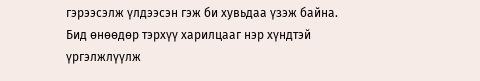гэрээсэлж үлдээсэн гэж би хувьдаа үзэж байна.
Бид өнөөдөр тэрхүү харилцааг нэр хүндтэй үргэлжлүүлж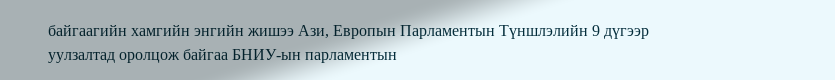байгаагийн хамгийн энгийн жишээ Ази, Европын Парламентын Түншлэлийн 9 дүгээр уулзалтад оролцож байгаа БНИУ-ын парламентын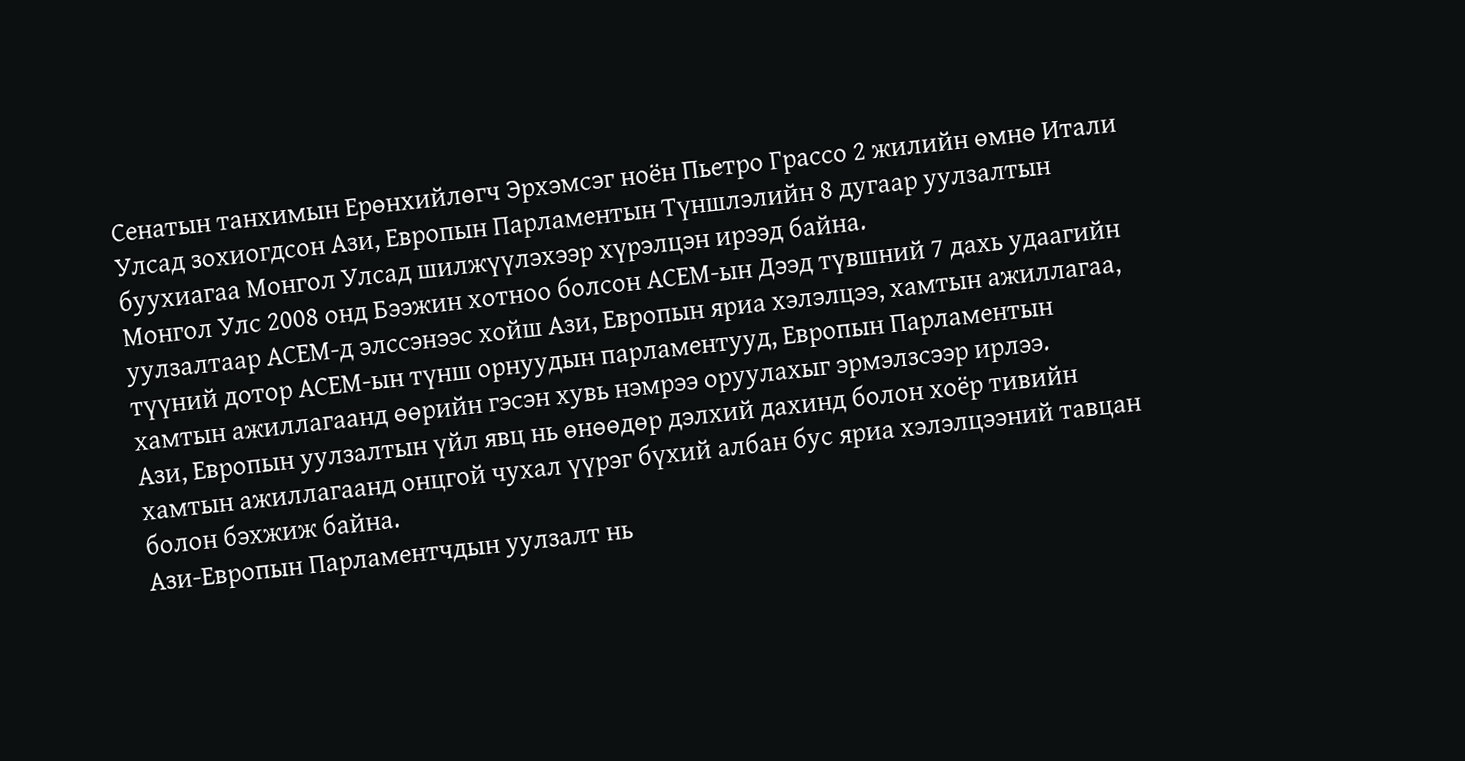Сенатын танхимын Ерөнхийлөгч Эрхэмсэг ноён Пьетро Грассо 2 жилийн өмнө Итали Улсад зохиогдсон Ази, Европын Парламентын Түншлэлийн 8 дугаар уулзалтын буухиагаа Монгол Улсад шилжүүлэхээр хүрэлцэн ирээд байна.
Монгол Улс 2008 онд Бээжин хотноо болсон АСЕМ-ын Дээд түвшний 7 дахь удаагийн уулзалтаар АСЕМ-д элссэнээс хойш Ази, Европын яриа хэлэлцээ, хамтын ажиллагаа, түүний дотор АСЕМ-ын түнш орнуудын парламентууд, Европын Парламентын хамтын ажиллагаанд өөрийн гэсэн хувь нэмрээ оруулахыг эрмэлзсээр ирлээ.
Ази, Европын уулзалтын үйл явц нь өнөөдөр дэлхий дахинд болон хоёр тивийн хамтын ажиллагаанд онцгой чухал үүрэг бүхий албан бус яриа хэлэлцээний тавцан болон бэхжиж байна.
Ази-Европын Парламентчдын уулзалт нь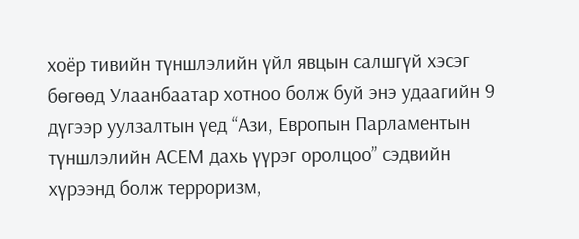хоёр тивийн түншлэлийн үйл явцын салшгүй хэсэг бөгөөд Улаанбаатар хотноо болж буй энэ удаагийн 9 дүгээр уулзалтын үед “Ази, Европын Парламентын түншлэлийн АСЕМ дахь үүрэг оролцоо” сэдвийн хүрээнд болж терроризм,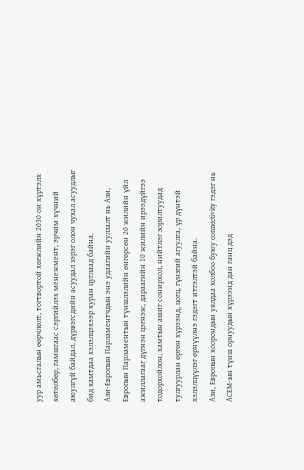уур амьсгалын өөрчлөлт, тогтвортой хөгжлийн 2030 он хүртэлх хөтөлбөр, гамшгаас сэргийлэх менежмент, эрчим хүчний аюулгүй байдал, дүрвэгсдийн асуудал зэрэг олон чухал асуудлыг бид хамтдаа хэлэлцэхээр хуран цуглаад байна.
Ази-Европын Парламентчдын энэ удаагийн уулзалт нь Ази, Европын Парламентын түншлэлийн өнгөрсөн 20 жилийн үйл ажиллагааг дүгнэн цэгнэж, дараагийн 10 жилийн ирээдүйгээ тодорхойлон, хамтын ашиг сонирхол, нийтлэг зорилтуудад тулгуурлан өргөн хүрээнд, цогц, гүнзгий агуулга, үр дүнтэй хэлэлцүүлэг өрнүүлнэ гэдэгт итгэлтэй байна.
Ази, Европын хоорондын уялдаа холбоо буюу connectivity гэдэг нь АСЕМ-ын түнш орнуудын хүрээнд дан ганц дэд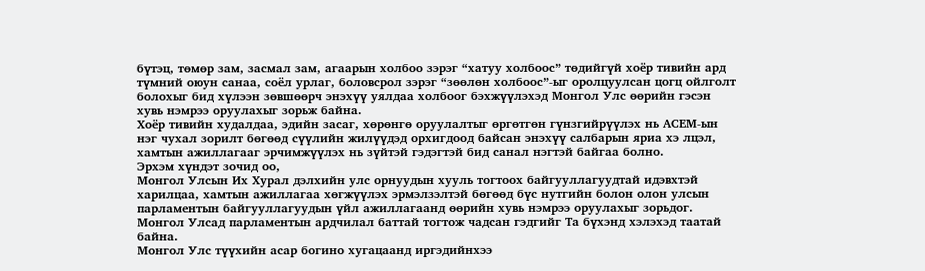бүтэц, төмөр зам, засмал зам, агаарын холбоо зэрэг “хатуу холбоос” төдийгүй хоёр тивийн ард түмний оюун санаа, соёл урлаг, боловсрол зэрэг “зөөлөн холбоос”-ыг оролцуулсан цогц ойлголт болохыг бид хүлээн зөвшөөрч энэхүү уялдаа холбоог бэхжүүлэхэд Монгол Улс өөрийн гэсэн хувь нэмрээ оруулахыг зорьж байна.
Хоёр тивийн худалдаа, эдийн засаг, хөрөнгө оруулалтыг өргөтгөн гүнзгийрүүлэх нь АСЕМ-ын нэг чухал зорилт бөгөөд сүүлийн жилүүдэд орхигдоод байсан энэхүү салбарын яриа хэ лцэл, хамтын ажиллагааг эрчимжүүлэх нь зүйтэй гэдэгтэй бид санал нэгтэй байгаа болно.
Эрхэм хүндэт зочид оо,
Монгол Улсын Их Хурал дэлхийн улс орнуудын хууль тогтоох байгууллагуудтай идэвхтэй харилцаа, хамтын ажиллагаа хөгжүүлэх эрмэлзэлтэй бөгөөд бүс нутгийн болон олон улсын парламентын байгууллагуудын үйл ажиллагаанд өөрийн хувь нэмрээ оруулахыг зорьдог.
Монгол Улсад парламентын ардчилал баттай тогтож чадсан гэдгийг Та бүхэнд хэлэхэд таатай байна.
Монгол Улс түүхийн асар богино хугацаанд иргэдийнхээ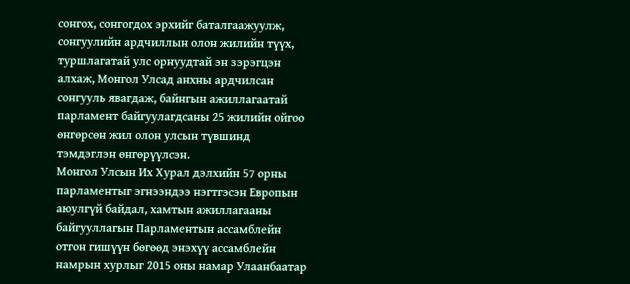сонгох, сонгогдох эрхийг баталгаажуулж, сонгуулийн ардчиллын олон жилийн түүх, туршлагатай улс орнуудтай эн зэрэгцэн алхаж, Монгол Улсад анхны ардчилсан сонгууль явагдаж, байнгын ажиллагаатай парламент байгуулагдсаны 25 жилийн ойгоо өнгөрсөн жил олон улсын түвшинд тэмдэглэн өнгөрүүлсэн.
Монгол Улсын Их Хурал дэлхийн 57 орны парламентыг эгнээндээ нэгтгэсэн Европын аюулгүй байдал, хамтын ажиллагааны байгууллагын Парламентын ассамблейн отгон гишүүн бөгөөд энэхүү ассамблейн намрын хурлыг 2015 оны намар Улаанбаатар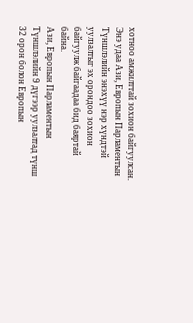хотноо амжилттай зохион байгуулсан.
Энэ удаа Ази, Европын Парламентын Түншлэлийн энэхүү нэр хүндтэй уулзалтыг эх орондоо зохион байгуулж байгаадаа бид баяртай байна.
Ази, Европын Парламентын Түншлэлийн 9 дүгээр уулзалтад түнш 32 орон болон Европын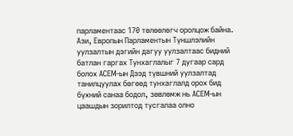парламентаас 170 төлөөлөгч оролцож байна.
Ази, Европын Парламентын Түншлэлийн уулзалтын дэгийн дагуу уулзалтаас бидний батлан гаргах Тунхаглалыг 7 дугаар сард болох АСЕМ-ын Дээд түвшний уулзалтад танилцуулах бөгөөд тунхаглалд орох бид бүхний санаа бодол, зөвлөмж нь АСЕМ-ын цаашдын зорилтод тусгалаа олно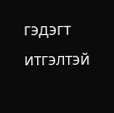гэдэгт итгэлтэй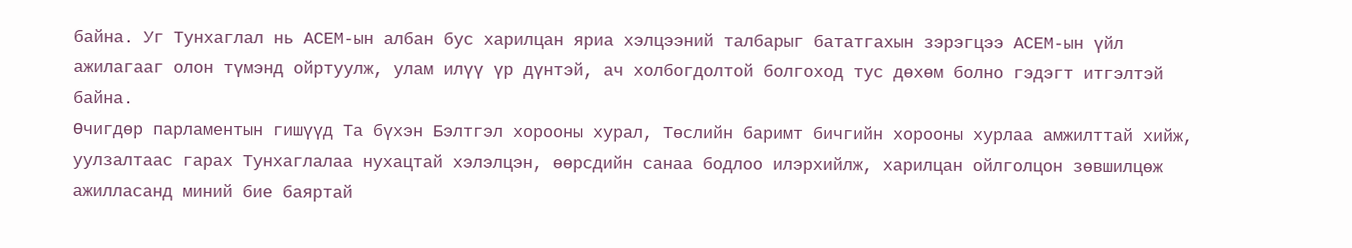байна. Уг Тунхаглал нь АСЕМ-ын албан бус харилцан яриа хэлцээний талбарыг бататгахын зэрэгцээ АСЕМ-ын үйл ажилагааг олон түмэнд ойртуулж, улам илүү үр дүнтэй, ач холбогдолтой болгоход тус дөхөм болно гэдэгт итгэлтэй байна.
Өчигдөр парламентын гишүүд Та бүхэн Бэлтгэл хорооны хурал, Төслийн баримт бичгийн хорооны хурлаа амжилттай хийж, уулзалтаас гарах Тунхаглалаа нухацтай хэлэлцэн, өөрсдийн санаа бодлоо илэрхийлж, харилцан ойлголцон зөвшилцөж ажилласанд миний бие баяртай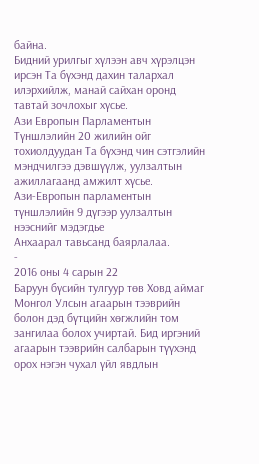байна.
Бидний урилгыг хүлээн авч хүрэлцэн ирсэн Та бүхэнд дахин талархал илэрхийлж, манай сайхан оронд тавтай зочлохыг хүсье.
Ази Европын Парламентын Түншлэлийн 20 жилийн ойг тохиолдуудан Та бүхэнд чин сэтгэлийн мэндчилгээ дэвшүүлж, уулзалтын ажиллагаанд амжилт хүсье.
Ази-Европын парламентын түншлэлийн 9 дүгээр уулзалтын нээснийг мэдэгдье
Анхаарал тавьсанд баярлалаа.
-
2016 оны 4 сарын 22
Баруун бүсийн тулгуур төв Ховд аймаг Монгол Улсын агаарын тээврийн болон дэд бүтцийн хөгжлийн том зангилаа болох учиртай. Бид иргэний агаарын тээврийн салбарын түүхэнд орох нэгэн чухал үйл явдлын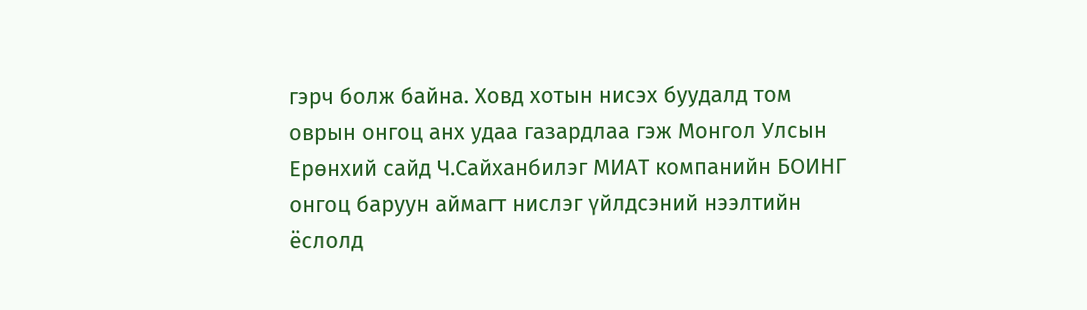гэрч болж байна. Ховд хотын нисэх буудалд том оврын онгоц анх удаа газардлаа гэж Монгол Улсын Ерөнхий сайд Ч.Сайханбилэг МИАТ компанийн БОИНГ онгоц баруун аймагт нислэг үйлдсэний нээлтийн ёслолд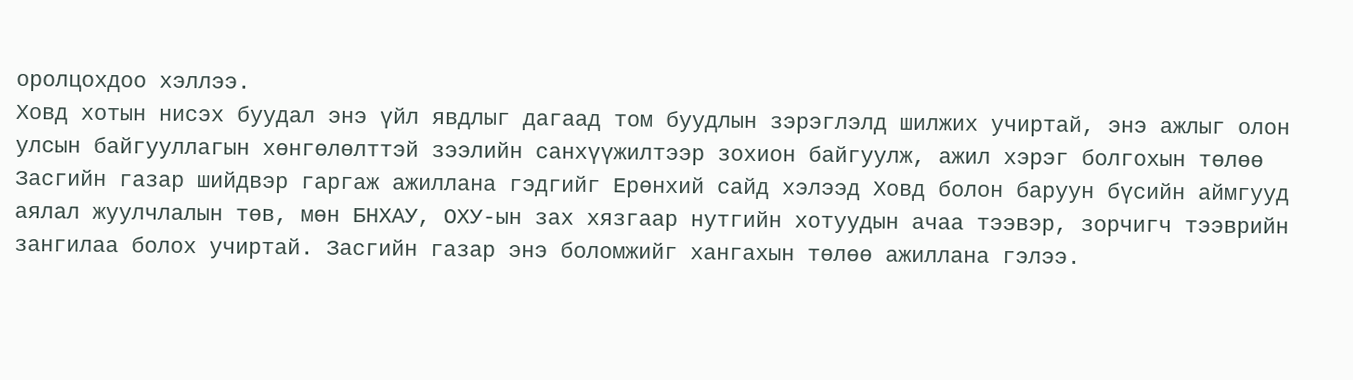оролцохдоо хэллээ.
Ховд хотын нисэх буудал энэ үйл явдлыг дагаад том буудлын зэрэглэлд шилжих учиртай, энэ ажлыг олон улсын байгууллагын хөнгөлөлттэй зээлийн санхүүжилтээр зохион байгуулж, ажил хэрэг болгохын төлөө Засгийн газар шийдвэр гаргаж ажиллана гэдгийг Ерөнхий сайд хэлээд Ховд болон баруун бүсийн аймгууд аялал жуулчлалын төв, мөн БНХАУ, ОХУ-ын зах хязгаар нутгийн хотуудын ачаа тээвэр, зорчигч тээврийн зангилаа болох учиртай. Засгийн газар энэ боломжийг хангахын төлөө ажиллана гэлээ.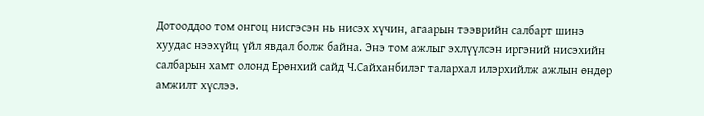Дотооддоо том онгоц нисгэсэн нь нисэх хүчин, агаарын тээврийн салбарт шинэ хуудас нээхүйц үйл явдал болж байна. Энэ том ажлыг эхлүүлсэн иргэний нисэхийн салбарын хамт олонд Ерөнхий сайд Ч.Сайханбилэг талархал илэрхийлж ажлын өндөр амжилт хүслээ.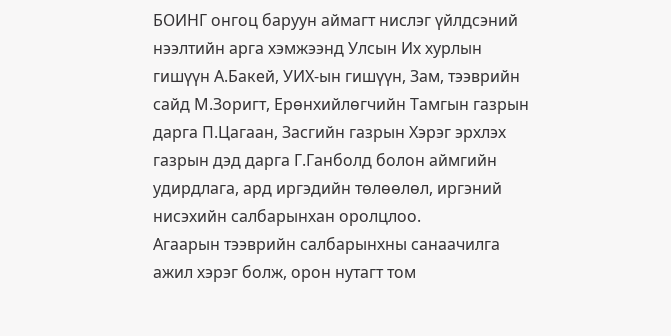БОИНГ онгоц баруун аймагт нислэг үйлдсэний нээлтийн арга хэмжээнд Улсын Их хурлын гишүүн А.Бакей, УИХ-ын гишүүн, Зам, тээврийн сайд М.Зоригт, Ерөнхийлөгчийн Тамгын газрын дарга П.Цагаан, Засгийн газрын Хэрэг эрхлэх газрын дэд дарга Г.Ганболд болон аймгийн удирдлага, ард иргэдийн төлөөлөл, иргэний нисэхийн салбарынхан оролцлоо.
Агаарын тээврийн салбарынхны санаачилга ажил хэрэг болж, орон нутагт том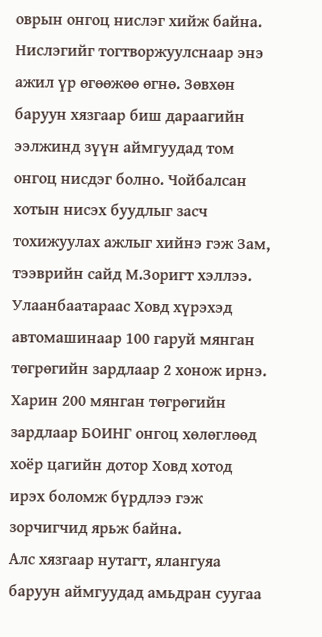оврын онгоц нислэг хийж байна. Нислэгийг тогтворжуулснаар энэ ажил үр өгөөжөө өгнө. Зөвхөн баруун хязгаар биш дараагийн ээлжинд зүүн аймгуудад том онгоц нисдэг болно. Чойбалсан хотын нисэх буудлыг засч тохижуулах ажлыг хийнэ гэж Зам, тээврийн сайд М.Зоригт хэллээ.
Улаанбаатараас Ховд хүрэхэд автомашинаар 100 гаруй мянган төгрөгийн зардлаар 2 хонож ирнэ. Харин 200 мянган төгрөгийн зардлаар БОИНГ онгоц хөлөглөөд хоёр цагийн дотор Ховд хотод ирэх боломж бүрдлээ гэж зорчигчид ярьж байна.
Алс хязгаар нутагт, ялангуяа баруун аймгуудад амьдран суугаа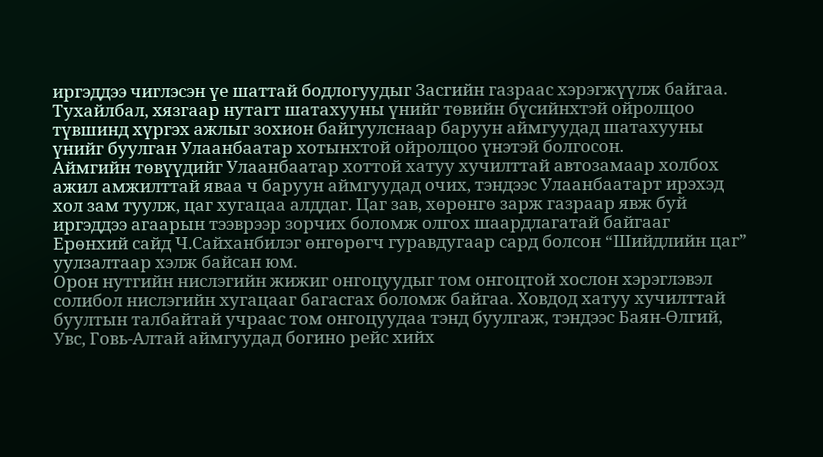иргэддээ чиглэсэн үе шаттай бодлогуудыг Засгийн газраас хэрэгжүүлж байгаа. Тухайлбал, хязгаар нутагт шатахууны үнийг төвийн бүсийнхтэй ойролцоо түвшинд хүргэх ажлыг зохион байгуулснаар баруун аймгуудад шатахууны үнийг буулган Улаанбаатар хотынхтой ойролцоо үнэтэй болгосон.
Аймгийн төвүүдийг Улаанбаатар хоттой хатуу хучилттай автозамаар холбох ажил амжилттай яваа ч баруун аймгуудад очих, тэндээс Улаанбаатарт ирэхэд хол зам туулж, цаг хугацаа алддаг. Цаг зав, хөрөнгө зарж газраар явж буй иргэддээ агаарын тээврээр зорчих боломж олгох шаардлагатай байгааг Ерөнхий сайд Ч.Сайханбилэг өнгөрөгч гуравдугаар сард болсон “Шийдлийн цаг” уулзалтаар хэлж байсан юм.
Орон нутгийн нислэгийн жижиг онгоцуудыг том онгоцтой хослон хэрэглэвэл солибол нислэгийн хугацааг багасгах боломж байгаа. Ховдод хатуу хучилттай буултын талбайтай учраас том онгоцуудаа тэнд буулгаж, тэндээс Баян-Өлгий, Увс, Говь-Алтай аймгуудад богино рейс хийх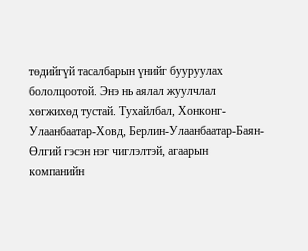төдийгүй тасалбарын үнийг бууруулах бололцоотой. Энэ нь аялал жуулчлал хөгжихөд тустай. Тухайлбал, Хонконг-Улаанбаатар-Ховд, Берлин-Улаанбаатар-Баян-Өлгий гэсэн нэг чиглэлтэй, агаарын компанийн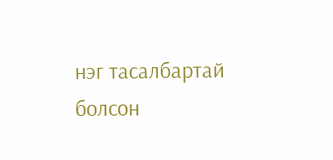нэг тасалбартай болсон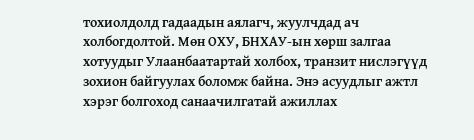тохиолдолд гадаадын аялагч, жуулчдад ач холбогдолтой. Мөн ОХУ, БНХАУ-ын хөрш залгаа хотуудыг Улаанбаатартай холбох, транзит нислэгүүд зохион байгуулах боломж байна. Энэ асуудлыг ажтл хэрэг болгоход санаачилгатай ажиллах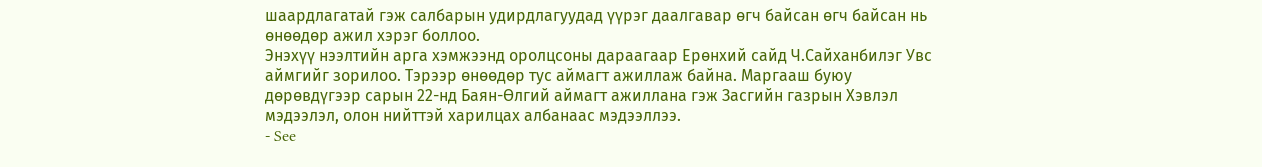шаардлагатай гэж салбарын удирдлагуудад үүрэг даалгавар өгч байсан өгч байсан нь өнөөдөр ажил хэрэг боллоо.
Энэхүү нээлтийн арга хэмжээнд оролцсоны дараагаар Ерөнхий сайд Ч.Сайханбилэг Увс аймгийг зорилоо. Тэрээр өнөөдөр тус аймагт ажиллаж байна. Маргааш буюу дөрөвдүгээр сарын 22-нд Баян-Өлгий аймагт ажиллана гэж Засгийн газрын Хэвлэл мэдээлэл, олон нийттэй харилцах албанаас мэдээллээ.
- See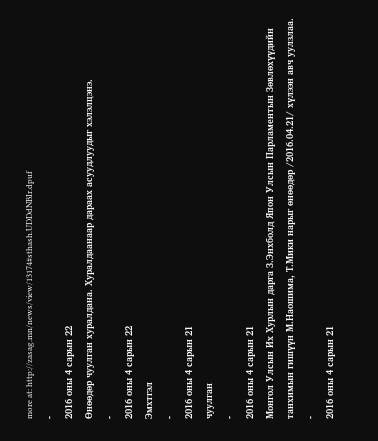more at: http://zasag.mn/news/view/13174#sthash.UDDdNBIr.dpuf
-
2016 оны 4 сарын 22
Өнөөдөр чуулган хуралдана. Хуралдаанаар дараах асуудлуудыг хэлэлцэнэ.
-
2016 оны 4 сарын 22
Эмхтгэл
-
2016 оны 4 сарын 21
чуулган
-
2016 оны 4 сарын 21
Монгол Улсын Их Хурлын дарга З.Энхболд Япон Улсын Парламентын Зөвлөхүүдийн танхимын гишүүн М.Наошима, Т.Мики нарыг өнөөдөр /2016.04.21/ хүлээн авч уулзлаа.
-
2016 оны 4 сарын 21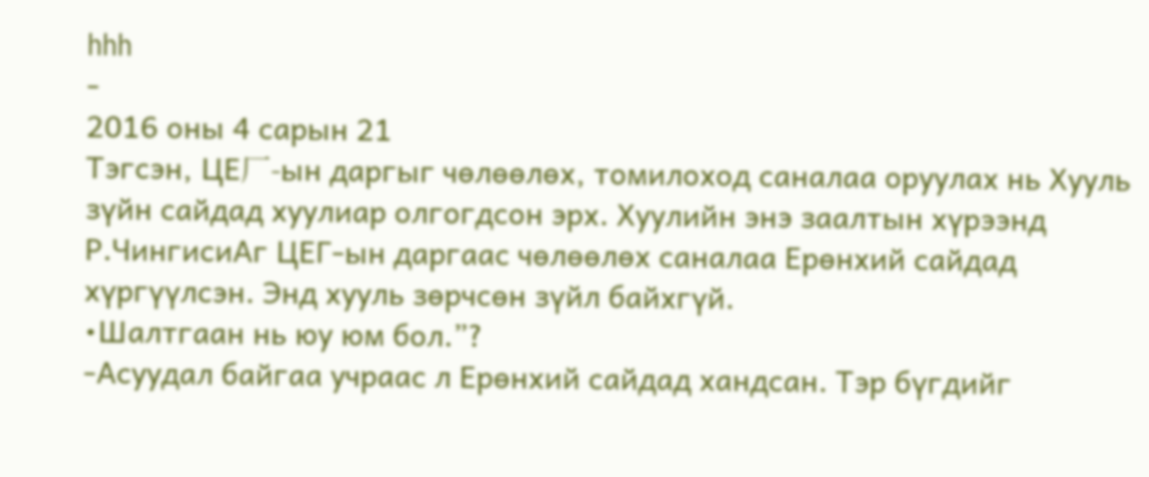hhh
-
2016 оны 4 сарын 21
Тэгсэн, ЦЕ厂-ын даргыг чөлөөлөх, томилоход саналаа оруулах нь Хууль зүйн сайдад хуулиар олгогдсон эрх. Хуулийн энэ заалтын хүрээнд Р.ЧингисиАг ЦЕГ-ын даргаас чөлөөлөх саналаа Ерөнхий сайдад хүргүүлсэн. Энд хууль зөрчсөн зүйл байхгүй.
•Шалтгаан нь юу юм бол.”?
-Асуудал байгаа учраас л Ерөнхий сайдад хандсан. Тэр бүгдийг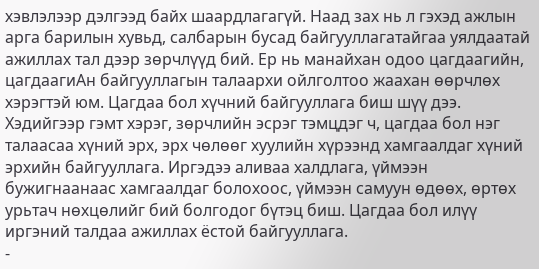хэвлэлээр дэлгээд байх шаардлагагүй. Наад зах нь л гэхэд ажлын арга барилын хувьд, салбарын бусад байгууллагатайгаа уялдаатай ажиллах тал дээр зөрчлүүд бий. Ер нь манайхан одоо цагдаагийн, цагдаагиАн байгууллагын талаархи ойлголтоо жаахан өөрчлөх хэрэгтэй юм. Цагдаа бол хүчний байгууллага биш шүү дээ. Хэдийгээр гэмт хэрэг, зөрчлийн эсрэг тэмцдэг ч, цагдаа бол нэг талаасаа хүний эрх, эрх чөлөөг хуулийн хүрээнд хамгаалдаг хүний эрхийн байгууллага. Иргэдээ аливаа халдлага, үймээн бужигнаанаас хамгаалдаг болохоос, үймээн самуун өдөөх, өртөх урьтач нөхцөлийг бий болгодог бүтэц биш. Цагдаа бол илүү иргэний талдаа ажиллах ёстой байгууллага.
-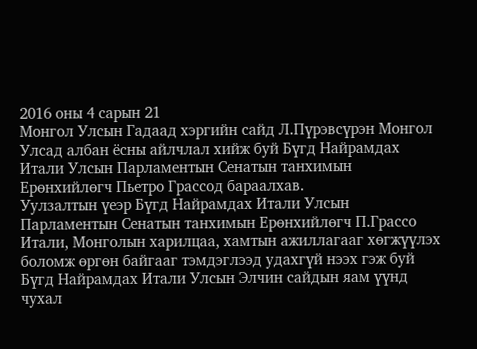2016 оны 4 сарын 21
Монгол Улсын Гадаад хэргийн сайд Л.Пүрэвсүрэн Монгол Улсад албан ёсны айлчлал хийж буй Бүгд Найрамдах Итали Улсын Парламентын Сенатын танхимын Ерөнхийлөгч Пьетро Грассод бараалхав.
Уулзалтын үеэр Бүгд Найрамдах Итали Улсын Парламентын Сенатын танхимын Ерөнхийлөгч П.Грассо Итали, Монголын харилцаа, хамтын ажиллагааг хөгжүүлэх боломж өргөн байгааг тэмдэглээд удахгүй нээх гэж буй Бүгд Найрамдах Итали Улсын Элчин сайдын яам үүнд чухал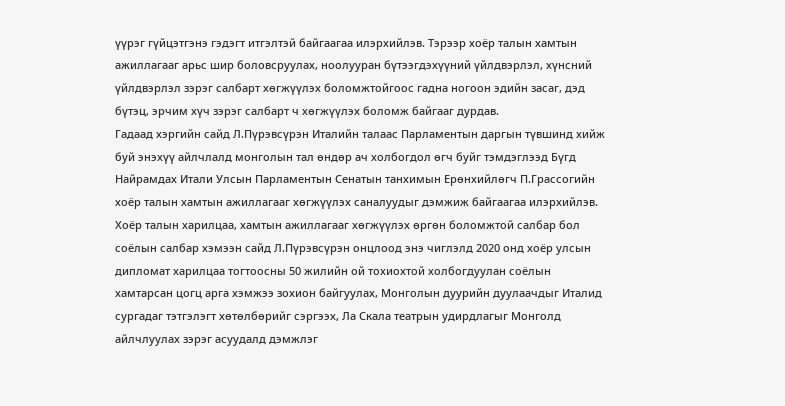үүрэг гүйцэтгэнэ гэдэгт итгэлтэй байгаагаа илэрхийлэв. Тэрээр хоёр талын хамтын ажиллагааг арьс шир боловсруулах, ноолууран бүтээгдэхүүний үйлдвэрлэл, хүнсний үйлдвэрлэл зэрэг салбарт хөгжүүлэх боломжтойгоос гадна ногоон эдийн засаг, дэд бүтэц, эрчим хүч зэрэг салбарт ч хөгжүүлэх боломж байгааг дурдав.
Гадаад хэргийн сайд Л.Пүрэвсүрэн Италийн талаас Парламентын даргын түвшинд хийж буй энэхүү айлчлалд монголын тал өндөр ач холбогдол өгч буйг тэмдэглээд Бүгд Найрамдах Итали Улсын Парламентын Сенатын танхимын Ерөнхийлөгч П.Грассогийн хоёр талын хамтын ажиллагааг хөгжүүлэх саналуудыг дэмжиж байгаагаа илэрхийлэв. Хоёр талын харилцаа, хамтын ажиллагааг хөгжүүлэх өргөн боломжтой салбар бол соёлын салбар хэмээн сайд Л.Пүрэвсүрэн онцлоод энэ чиглэлд 2020 онд хоёр улсын дипломат харилцаа тогтоосны 50 жилийн ой тохиохтой холбогдуулан соёлын хамтарсан цогц арга хэмжээ зохион байгуулах, Монголын дуурийн дуулаачдыг Италид сургадаг тэтгэлэгт хөтөлбөрийг сэргээх, Ла Скала театрын удирдлагыг Монголд айлчлуулах зэрэг асуудалд дэмжлэг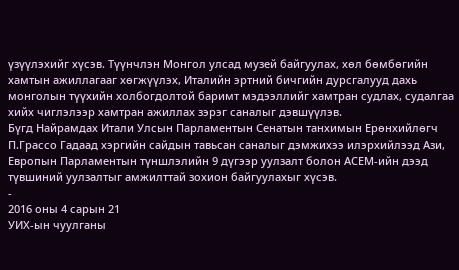үзүүлэхийг хүсэв. Түүнчлэн Монгол улсад музей байгуулах, хөл бөмбөгийн хамтын ажиллагааг хөгжүүлэх, Италийн эртний бичгийн дурсгалууд дахь монголын түүхийн холбогдолтой баримт мэдээллийг хамтран судлах, судалгаа хийх чиглэлээр хамтран ажиллах зэрэг саналыг дэвшүүлэв.
Бүгд Найрамдах Итали Улсын Парламентын Сенатын танхимын Ерөнхийлөгч П.Грассо Гадаад хэргийн сайдын тавьсан саналыг дэмжихээ илэрхийлээд Ази, Европын Парламентын түншлэлийн 9 дүгээр уулзалт болон АСЕМ-ийн дээд түвшиний уулзалтыг амжилттай зохион байгуулахыг хүсэв.
-
2016 оны 4 сарын 21
УИХ-ын чуулганы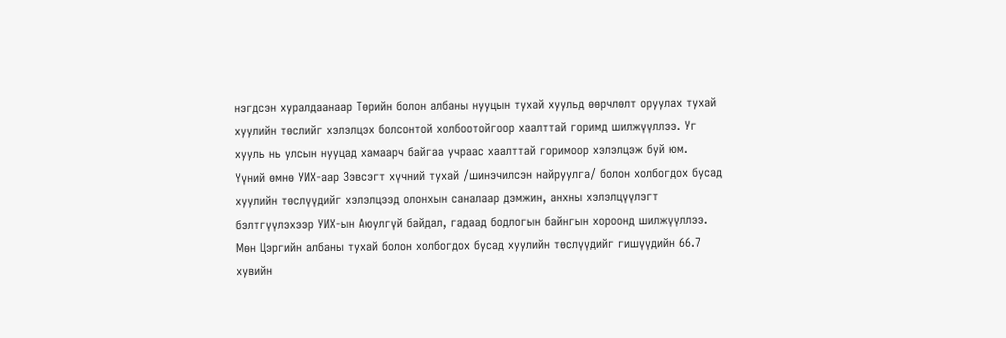нэгдсэн хуралдаанаар Төрийн болон албаны нууцын тухай хуульд өөрчлөлт оруулах тухай хуулийн төслийг хэлэлцэх болсонтой холбоотойгоор хаалттай горимд шилжүүллээ. Уг хууль нь улсын нууцад хамаарч байгаа учраас хаалттай горимоор хэлэлцэж буй юм.
Үүний өмнө УИХ-аар Зэвсэгт хүчний тухай /шинэчилсэн найруулга/ болон холбогдох бусад хуулийн төслүүдийг хэлэлцээд олонхын саналаар дэмжин, анхны хэлэлцүүлэгт бэлтгүүлэхээр УИХ-ын Аюулгүй байдал, гадаад бодлогын байнгын хороонд шилжүүллээ.
Мөн Цэргийн албаны тухай болон холбогдох бусад хуулийн төслүүдийг гишүүдийн 66.7 хувийн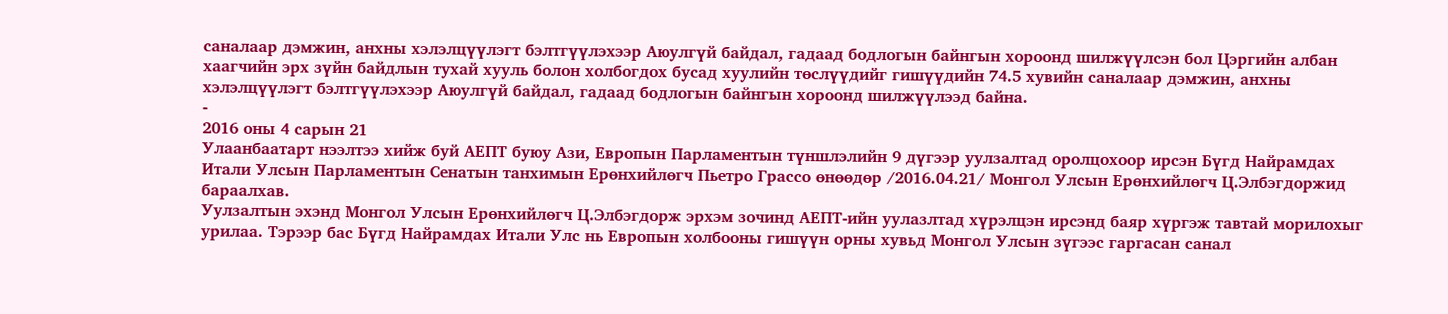саналаар дэмжин, анхны хэлэлцүүлэгт бэлтгүүлэхээр Аюулгүй байдал, гадаад бодлогын байнгын хороонд шилжүүлсэн бол Цэргийн албан хаагчийн эрх зүйн байдлын тухай хууль болон холбогдох бусад хуулийн төслүүдийг гишүүдийн 74.5 хувийн саналаар дэмжин, анхны хэлэлцүүлэгт бэлтгүүлэхээр Аюулгүй байдал, гадаад бодлогын байнгын хороонд шилжүүлээд байна.
-
2016 оны 4 сарын 21
Улаанбаатарт нээлтээ хийж буй АЕПТ буюу Ази, Европын Парламентын түншлэлийн 9 дүгээр уулзалтад оролцохоор ирсэн Бүгд Найрамдах Итали Улсын Парламентын Сенатын танхимын Ерөнхийлөгч Пьетро Грассо өнөөдөр /2016.04.21/ Монгол Улсын Ерөнхийлөгч Ц.Элбэгдоржид бараалхав.
Уулзалтын эхэнд Монгол Улсын Ерөнхийлөгч Ц.Элбэгдорж эрхэм зочинд АЕПТ-ийн уулазлтад хүрэлцэн ирсэнд баяр хүргэж тавтай морилохыг урилаа. Тэрээр бас Бүгд Найрамдах Итали Улс нь Европын холбооны гишүүн орны хувьд Монгол Улсын зүгээс гаргасан санал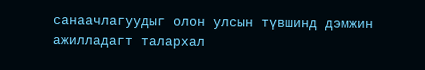санаачлагуудыг олон улсын түвшинд дэмжин ажилладагт талархал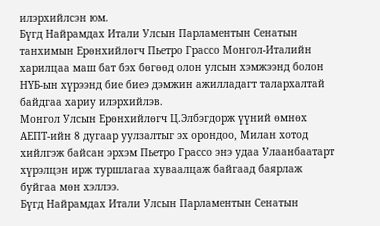илэрхийлсэн юм.
Бүгд Найрамдах Итали Улсын Парламентын Сенатын танхимын Ерөнхийлөгч Пьетро Грассо Монгол-Италийн харилцаа маш бат бэх бөгөөд олон улсын хэмжээнд болон НҮБ-ын хүрээнд бие биеэ дэмжин ажилладагт талархалтай байдгаа хариу илэрхийлэв.
Монгол Улсын Ерөнхийлөгч Ц.Элбэгдорж үүний өмнөх АЕПТ-ийн 8 дугаар уулзалтыг эх орондоо, Милан хотод хийлгэж байсан эрхэм Пьетро Грассо энэ удаа Улаанбаатарт хүрэлцэн ирж туршлагаа хуваалцаж байгаад баярлаж буйгаа мөн хэллээ.
Бүгд Найрамдах Итали Улсын Парламентын Сенатын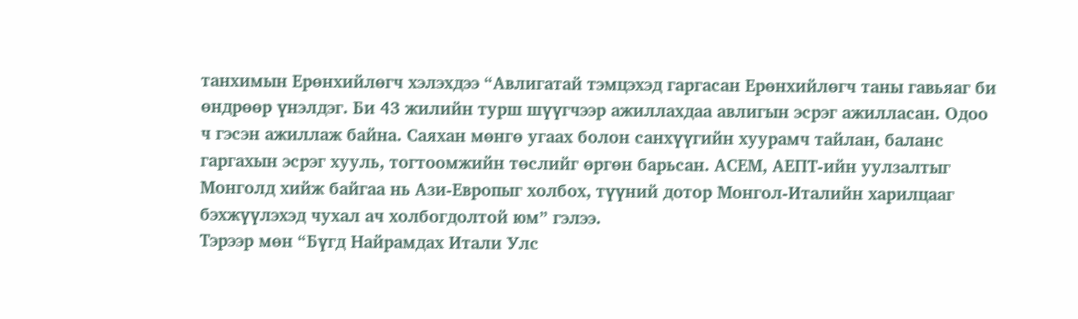танхимын Ерөнхийлөгч хэлэхдээ “Авлигатай тэмцэхэд гаргасан Ерөнхийлөгч таны гавьяаг би өндрөөр үнэлдэг. Би 43 жилийн турш шүүгчээр ажиллахдаа авлигын эсрэг ажилласан. Одоо ч гэсэн ажиллаж байна. Саяхан мөнгө угаах болон санхүүгийн хуурамч тайлан, баланс гаргахын эсрэг хууль, тогтоомжийн төслийг өргөн барьсан. АСЕМ, АЕПТ-ийн уулзалтыг Монголд хийж байгаа нь Ази-Европыг холбох, түүний дотор Монгол-Италийн харилцааг бэхжүүлэхэд чухал ач холбогдолтой юм” гэлээ.
Тэрээр мөн “Бүгд Найрамдах Итали Улс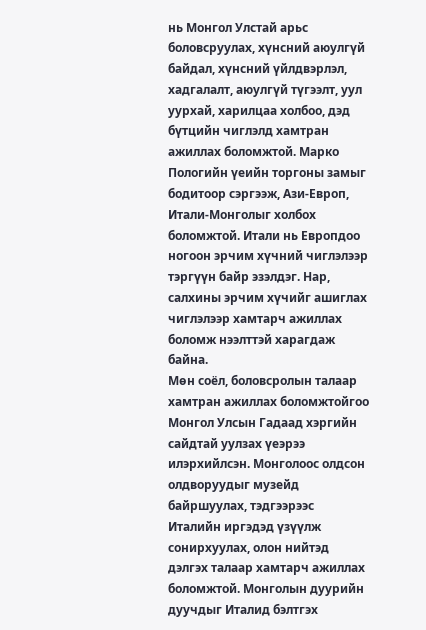нь Монгол Улстай арьс боловсруулах, хүнсний аюулгүй байдал, хүнсний үйлдвэрлэл, хадгалалт, аюулгүй түгээлт, уул уурхай, харилцаа холбоо, дэд бүтцийн чиглэлд хамтран ажиллах боломжтой. Марко Пологийн үеийн торгоны замыг бодитоор сэргээж, Ази-Европ, Итали-Монголыг холбох боломжтой. Итали нь Европдоо ногоон эрчим хүчний чиглэлээр тэргүүн байр эзэлдэг. Нар, салхины эрчим хүчийг ашиглах чиглэлээр хамтарч ажиллах боломж нээлттэй харагдаж байна.
Мөн соёл, боловсролын талаар хамтран ажиллах боломжтойгоо Монгол Улсын Гадаад хэргийн сайдтай уулзах үеэрээ илэрхийлсэн. Монголоос олдсон олдворуудыг музейд байршуулах, тэдгээрээс Италийн иргэдэд үзүүлж сонирхуулах, олон нийтэд дэлгэх талаар хамтарч ажиллах боломжтой. Монголын дуурийн дуучдыг Италид бэлтгэх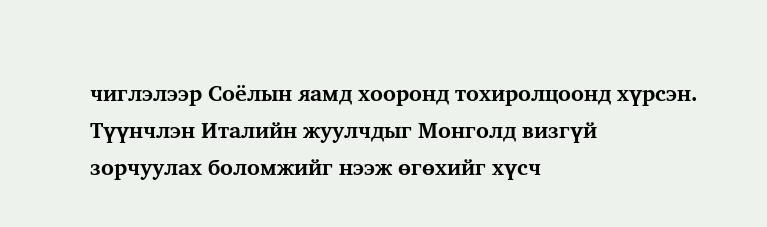чиглэлээр Соёлын яамд хооронд тохиролцоонд хүрсэн. Түүнчлэн Италийн жуулчдыг Монголд визгүй зорчуулах боломжийг нээж өгөхийг хүсч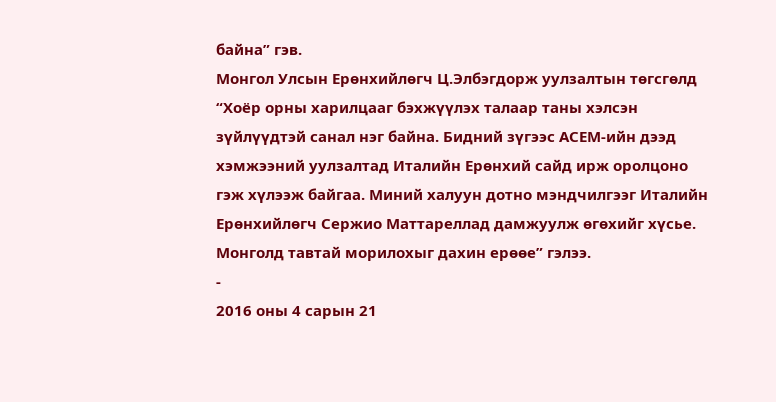байна” гэв.
Монгол Улсын Ерөнхийлөгч Ц.Элбэгдорж уулзалтын төгсгөлд “Хоёр орны харилцааг бэхжүүлэх талаар таны хэлсэн зүйлүүдтэй санал нэг байна. Бидний зүгээс АСЕМ-ийн дээд хэмжээний уулзалтад Италийн Ерөнхий сайд ирж оролцоно гэж хүлээж байгаа. Миний халуун дотно мэндчилгээг Италийн Ерөнхийлөгч Сержио Маттареллад дамжуулж өгөхийг хүсье. Монголд тавтай морилохыг дахин ерөөе” гэлээ.
-
2016 оны 4 сарын 21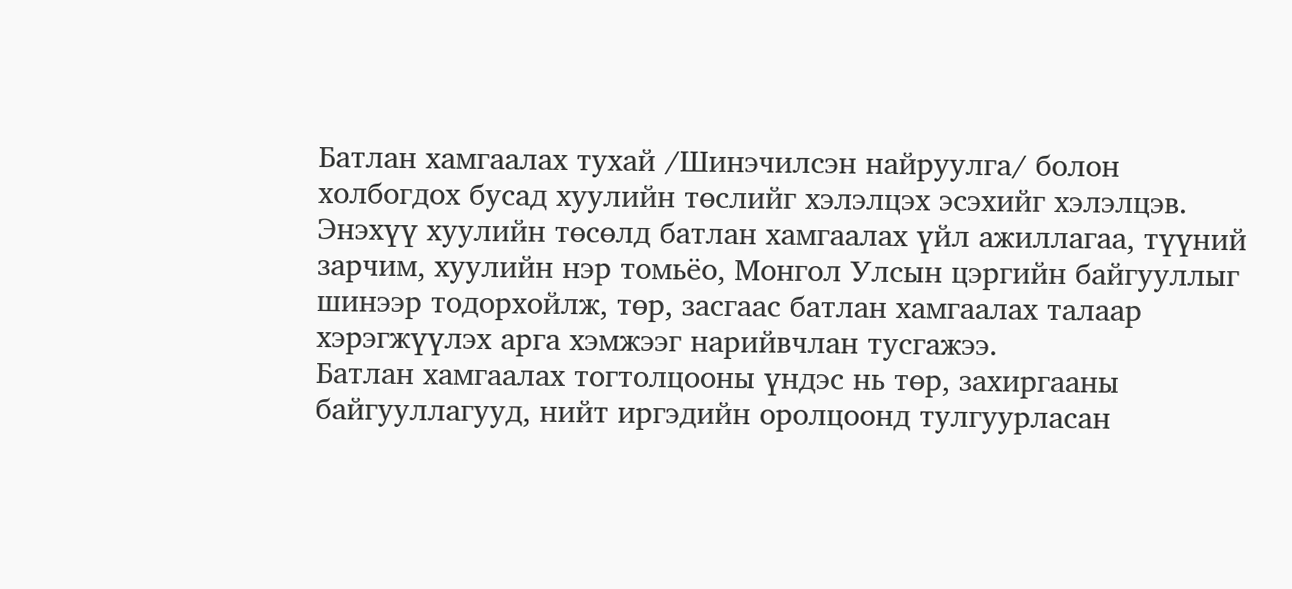Батлан хамгаалах тухай /Шинэчилсэн найруулга/ болон холбогдох бусад хуулийн төслийг хэлэлцэх эсэхийг хэлэлцэв.
Энэхүү хуулийн төсөлд батлан хамгаалах үйл ажиллагаа, түүний зарчим, хуулийн нэр томьёо, Монгол Улсын цэргийн байгууллыг шинээр тодорхойлж, төр, засгаас батлан хамгаалах талаар хэрэгжүүлэх арга хэмжээг нарийвчлан тусгажээ.
Батлан хамгаалах тогтолцооны үндэс нь төр, захиргааны байгууллагууд, нийт иргэдийн оролцоонд тулгуурласан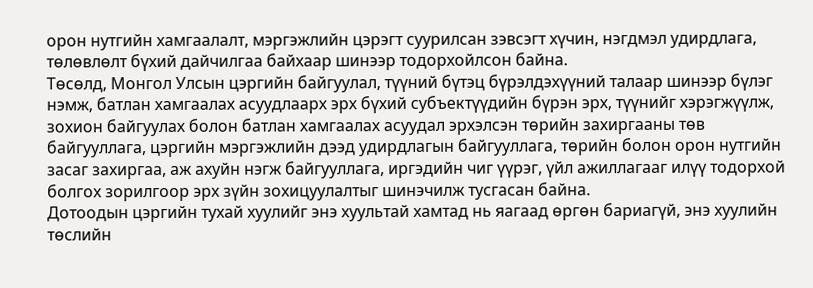орон нутгийн хамгаалалт, мэргэжлийн цэрэгт суурилсан зэвсэгт хүчин, нэгдмэл удирдлага, төлөвлөлт бүхий дайчилгаа байхаар шинээр тодорхойлсон байна.
Төсөлд, Монгол Улсын цэргийн байгуулал, түүний бүтэц бүрэлдэхүүний талаар шинээр бүлэг нэмж, батлан хамгаалах асуудлаарх эрх бүхий субъектүүдийн бүрэн эрх, түүнийг хэрэгжүүлж, зохион байгуулах болон батлан хамгаалах асуудал эрхэлсэн төрийн захиргааны төв байгууллага, цэргийн мэргэжлийн дээд удирдлагын байгууллага, төрийн болон орон нутгийн засаг захиргаа, аж ахуйн нэгж байгууллага, иргэдийн чиг үүрэг, үйл ажиллагааг илүү тодорхой болгох зорилгоор эрх зүйн зохицуулалтыг шинэчилж тусгасан байна.
Дотоодын цэргийн тухай хуулийг энэ хуультай хамтад нь яагаад өргөн бариагүй, энэ хуулийн төслийн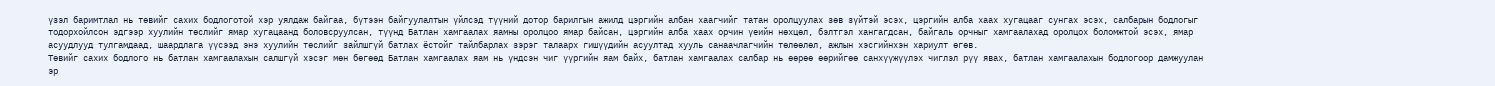үзэл баримтлал нь төвийг сахих бодлоготой хэр уялдаж байгаа, бүтээн байгуулалтын үйлсэд түүний дотор барилгын ажилд цэргийн албан хаагчийг татан оролцуулах зөв зүйтэй эсэх, цэргийн алба хаах хугацааг сунгах эсэх, салбарын бодлогыг тодорхойлсон эдгээр хуулийн төслийг ямар хугацаанд боловсруулсан, түүнд Батлан хамгаалах яамны оролцоо ямар байсан, цэргийн алба хаах орчин үеийн нөхцөл, бэлтгэл хангагдсан, байгаль орчныг хамгаалахад оролцох боломжтой эсэх, ямар асуудлууд тулгамдаад, шаардлага үүсээд энэ хуулийн төслийг зайлшгүй батлах ёстойг тайлбарлах зэрэг талаарх гишүүдийн асуултад хууль санаачлагчийн төлөөлөл, ажлын хэсгийнхэн хариулт өгөв.
Төвийг сахих бодлого нь батлан хамгаалахын салшгүй хэсэг мөн бөгөөд Батлан хамгаалах яам нь үндсэн чиг үүргийн яам байх, батлан хамгаалах салбар нь өөрөө өөрийгөө санхүүжүүлэх чиглэл рүү явах, батлан хамгаалахын бодлогоор дамжуулан эр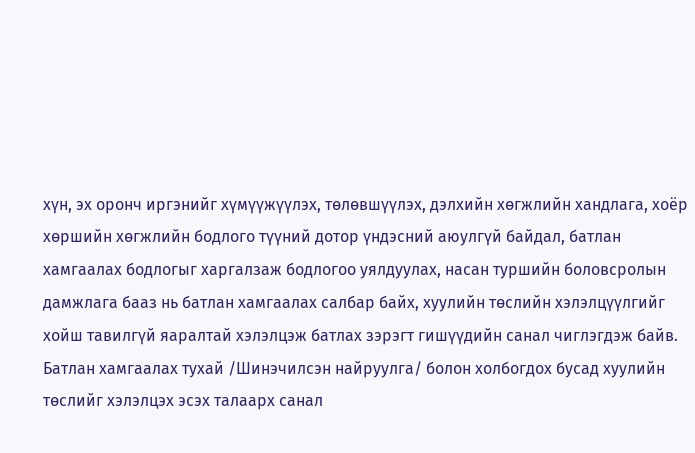хүн, эх оронч иргэнийг хүмүүжүүлэх, төлөвшүүлэх, дэлхийн хөгжлийн хандлага, хоёр хөршийн хөгжлийн бодлого түүний дотор үндэсний аюулгүй байдал, батлан хамгаалах бодлогыг харгалзаж бодлогоо уялдуулах, насан туршийн боловсролын дамжлага бааз нь батлан хамгаалах салбар байх, хуулийн төслийн хэлэлцүүлгийг хойш тавилгүй яаралтай хэлэлцэж батлах зэрэгт гишүүдийн санал чиглэгдэж байв.
Батлан хамгаалах тухай /Шинэчилсэн найруулга/ болон холбогдох бусад хуулийн төслийг хэлэлцэх эсэх талаарх санал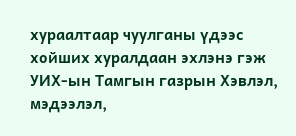хураалтаар чуулганы үдээс хойших хуралдаан эхлэнэ гэж УИХ-ын Тамгын газрын Хэвлэл, мэдээлэл,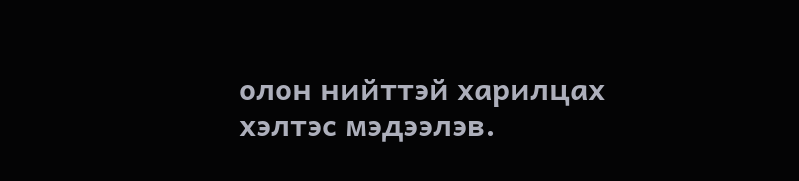олон нийттэй харилцах хэлтэс мэдээлэв.